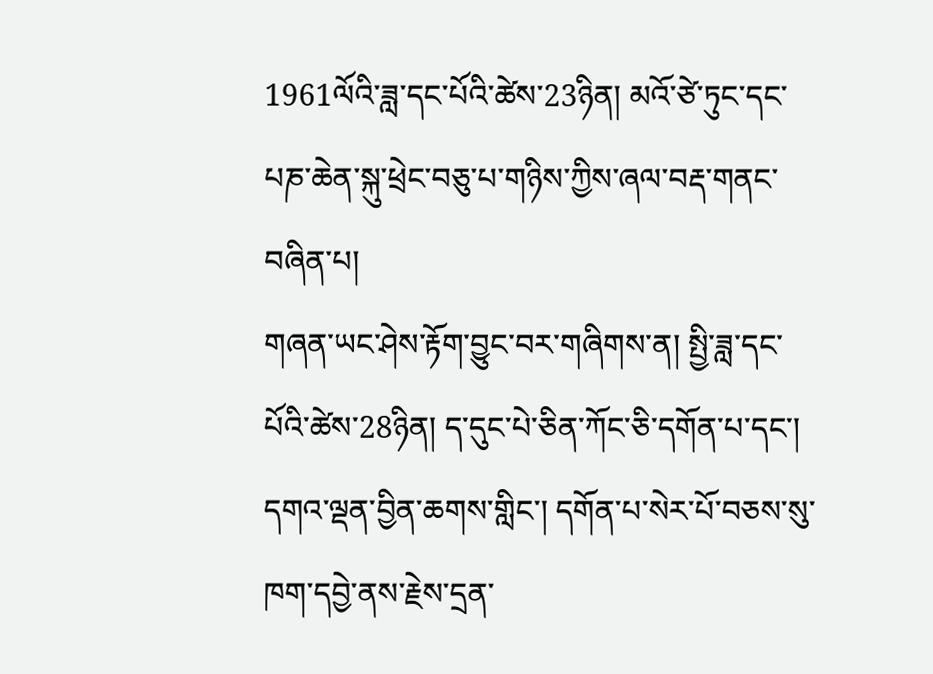1961ལོའི་ཟླ་དང་པོའི་ཚེས་23ཉིན། མའོ་ཙེ་ཏུང་དང་པཎ་ཆེན་སྐུ་ཕྲེང་བཅུ་པ་གཉིས་ཀྱིས་ཞལ་བརྡ་གནང་བཞིན་པ།
གཞན་ཡང་ཤེས་རྟོག་བྱུང་བར་གཞིགས་ན། སྤྱི་ཟླ་དང་པོའི་ཚེས་28ཉིན། ད་དུང་པེ་ཅིན་ཀོང་ཅི་དགོན་པ་དང་། དགའ་ལྡན་བྱིན་ཆགས་གླིང་། དགོན་པ་སེར་པོ་བཅས་སུ་ཁག་དབྱེ་ནས་རྗེས་དྲན་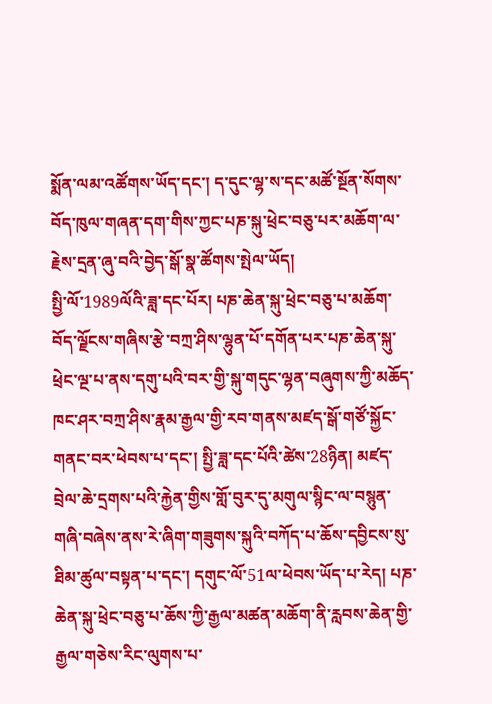སྨོན་ལམ་འཚོགས་ཡོད་དང་། ད་དུང་ལྷ་ས་དང་མཚོ་སྔོན་སོགས་བོད་ཁུལ་གཞན་དག་གིས་ཀྱང་པཎ་སྐུ་ཕྲེང་བཅུ་པར་མཆོག་ལ་རྗེས་དྲན་ཞུ་བའི་བྱེད་སྒོ་སྣ་ཚོགས་སྤེལ་ཡོད།
སྤྱི་ལོ་1989ལོའི་ཟླ་དང་པོར། པཎ་ཆེན་སྐུ་ཕྲེང་བཅུ་པ་མཆོག་བོད་ལྗོངས་གཞིས་རྩེ་བཀྲ་ཤིས་ལྷུན་པོ་དགོན་པར་པཎ་ཆེན་སྐུ་ཕྲེང་ལྔ་པ་ནས་དགུ་པའི་བར་གྱི་སྐུ་གདུང་ལྷན་བཞུགས་ཀྱི་མཆོད་ཁང་ཤར་བཀྲ་ཤིས་རྣམ་རྒྱལ་གྱི་རབ་གནས་མཛད་སྒོ་གཙོ་སྐྱོང་གནང་བར་ཕེབས་པ་དང་། སྤྱི་ཟླ་དང་པོའི་ཚེས་28ཉིན། མཛད་བྲེལ་ཆེ་དྲགས་པའི་རྐྱེན་གྱིས་གློ་བུར་དུ་མགུལ་སྙིང་ལ་བསྙུན་གཞི་བཞེས་ནས་རེ་ཞིག་གཟུགས་སྐུའི་བཀོད་པ་ཆོས་དབྱིངས་སུ་ཐིམ་ཚུལ་བསྟན་པ་དང་། དགུང་ལོ་51ལ་ཕེབས་ཡོད་པ་རེད། པཎ་ཆེན་སྐུ་ཕྲེང་བཅུ་པ་ཆོས་ཀྱི་རྒྱལ་མཚན་མཆོག་ནི་རླབས་ཆེན་གྱི་རྒྱལ་གཅེས་རིང་ལུགས་པ་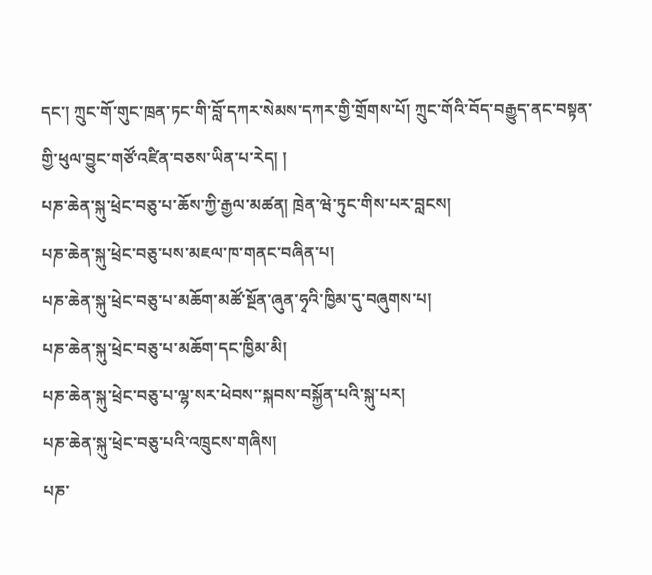དང་། ཀྲུང་གོ་གུང་ཁྲན་ཏང་གི་བློ་དཀར་སེམས་དཀར་གྱི་གྲོགས་པོ། ཀྲུང་གོའི་བོད་བརྒྱུད་ནང་བསྟན་གྱི་ཕུལ་བྱུང་གཙོ་འཛིན་བཅས་ཡིན་པ་རེད། །
པཎ་ཆེན་སྐུ་ཕྲེང་བཅུ་པ་ཆོས་ཀྱི་རྒྱལ་མཚན། ཁྲེན་ཝེ་ཏུང་གིས་པར་བླངས།
པཎ་ཆེན་སྐུ་ཕྲེང་བཅུ་པས་མཇལ་ཁ་གནང་བཞིན་པ།
པཎ་ཆེན་སྐུ་ཕྲེང་བཅུ་པ་མཆོག་མཚོ་སྔོན་ཞུན་ཧྭའི་ཁྱིམ་དུ་བཞུགས་པ།
པཎ་ཆེན་སྐུ་ཕྲེང་བཅུ་པ་མཆོག་དང་ཁྱིམ་མི།
པཎ་ཆེན་སྐུ་ཕྲེང་བཅུ་པ་ལྷ་སར་ཕེབས་་སྐབས་བསྐྱོན་པའི་སྐུ་པར།
པཎ་ཆེན་སྐུ་ཕྲེང་བཅུ་པའི་འཁྲུངས་གཞིས།
པཎ་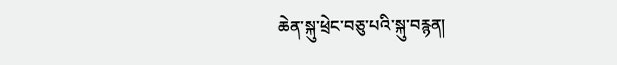ཆེན་སྐུ་ཕྲེང་བཅུ་པའི་སྐུ་བརྙན།